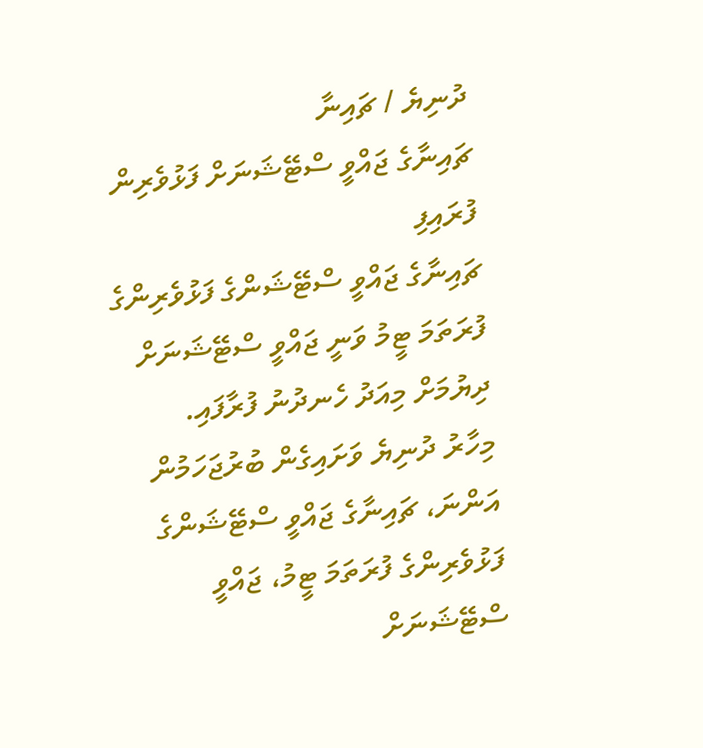ދުނިޔެ / ޗައިނާ
ޗައިނާގެ ޖައްވީ ސްޓޭޝަނަށް ފަޅުވެރިން ފުރައިފި
ޗައިނާގެ ޖައްވީ ސްޓޭޝަންގެ ފަޅުވެރިންގެ ފުރަތަމަ ޓީމު ވަނީ ޖައްވީ ސްޓޭޝަނަށް ދިޔުމަށް މިއަދު ހެނދުނު ފުރާފައި.
މިހާރު ދުނިޔެ ވަށައިގެން ބުރުޖަހަމުން އަންނަ، ޗައިނާގެ ޖައްވީ ސްޓޭޝަންގެ ފަޅުވެރިންގެ ފުރަތަމަ ޓީމު، ޖައްވީ ސްޓޭޝަނަށް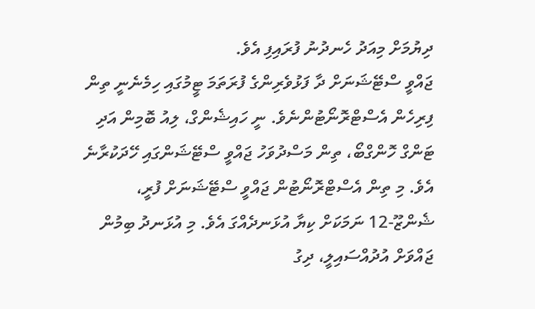ދިޔުމަށް މިއަދު ހެނދުނު ފުރައިފި އެވެ.
ޖައްވީ ސްޓޭޝަނަށް ދާ ފަޅުވެރިންގެ ފުރަތަމަ ޓީމުގައި ހިމެނެނީ ތިން ފިރިހެން އެސްޓްރޮނޯޓުންނެވެ. ނީ ހައިޝެންގް، ލިއު ބޮމިން އަދި ޓަންގް ހޮންގްބޯ، ތިން މަސްދުވަހު ޖައްވީ ސްޓޭޝަންގައި ހޭދަކުރާނެ އެވެ. މި ތިން އެސްޓްރޮނޯޓުން ޖައްވީ ސްޓޭޝަނަށް ފުރީ، ޝެންޒޫ-12 ނަމަކަށް ކިޔާ އުޅަނދެއްގަ އެވެ. މި އުޅަނދު ބިމުން ޖައްވަށް އުދުއްސައިލީ، ދިގު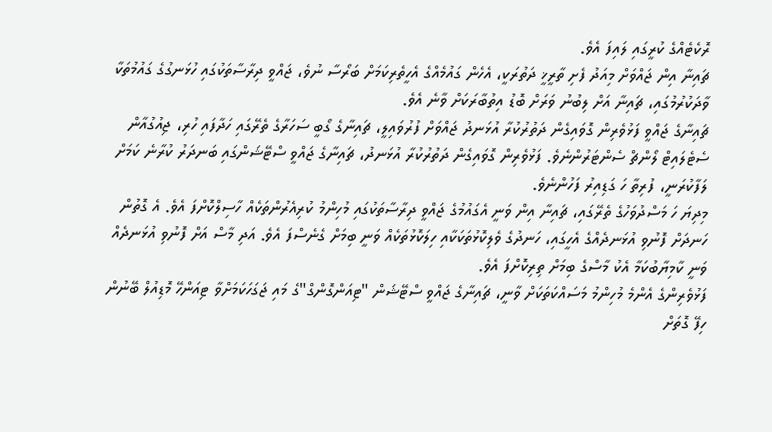ރޮކެޓެއްގެ ކުރީގައި ލައިފަ އެވެ.
ޗައިނާ އިން ޖައްވަށް މިއަދު ފެށި ތާރީޚީ ދަތުރަކީ، އެހެން ގައުމެއްގެ އެހީތެރިކަމަށް ބަރޯސާ ނުވެ، ޖައްވީ ދިރާސާތަކުގައި ހުޅަނގުގެ ގައުމުތަކާ ވާދަކުރުމުގައި، ޗައިނާ އަށް ލިބުނު ވަރަށް ބޮޑު އިތުބާރަކަށް ވާނެ އެވެ.
ޗައިނާގެ ޖައްވީ ފަޅުވެރިން ގޮވައިގެން ދަތުރުކުރާ އުޅަނދު ޖައްވަށް ފުރުވައިލީ، ޗައިނާގެ ގޯބީ ސަހަރާގެ ތެރޭގައި ހަދާފައި ހުރި، ޖިއުގުއާން ސެޓެލައިޓް ލޯންޗް ސެންޓަރުންނެވެ. ފަޅުވެރިން ގޮވައިގެން ދަތުރުކުރާ އުޅަނދު، ޗައިނާގެ ޖައްވީ ސްޓޭޝަންގައި ބަނދަރު ކުރާނެ ކަމަށް ލަފާކުރަނީ، ފުރިތާ ހަ ގަޑިއިރު ފަހުންނެވެ.
މިދިޔަ ހަ މަސްދުވަހުގެ ތެރޭގައި، ޗައިނާ އިން ވަނީ އެގައުމުގެ ޖައްވީ ދިރާސާތަކުގައި މުހިންމު ކުރިއެރުންތަކެއް ހާސިލްކޮށްފަ އެވެ. އެ ގޮތުން ހަނދަށް ފޮނުވި އުޅަނދެއްގެ އެހީގައި، ހަނދުގެ ވެލިކޮޅުތަކަކާއި ހިލަކޮޅުތަކެއް ވަނީ ބިމަށް ގެނެސްފަ އެވެ. އަދި މާސް އަށް ފޮނުވި އުޅަނދެއް ވަނީ ކާމިޔާބުކަމާ އެކު މާސްގެ ބިމަށް ތިރިކޮށްފަ އެވެ.
ފަޅުވެރިންގެ އެންމެ މުހިންމު މަސައްކަތަކަށް ވާނީ، ޗައިނާގެ ޖައްވީ ސްޓޭޝަން "ޓިއަންގޮންގް"ގެ މައި ޖަގަހަކަމަށްވާ ޓިއަންހޭ މޮޑިއުލް ބޭނުން ހިފޭ ގޮތަށް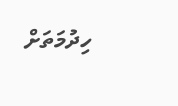ހިދުމަތަށް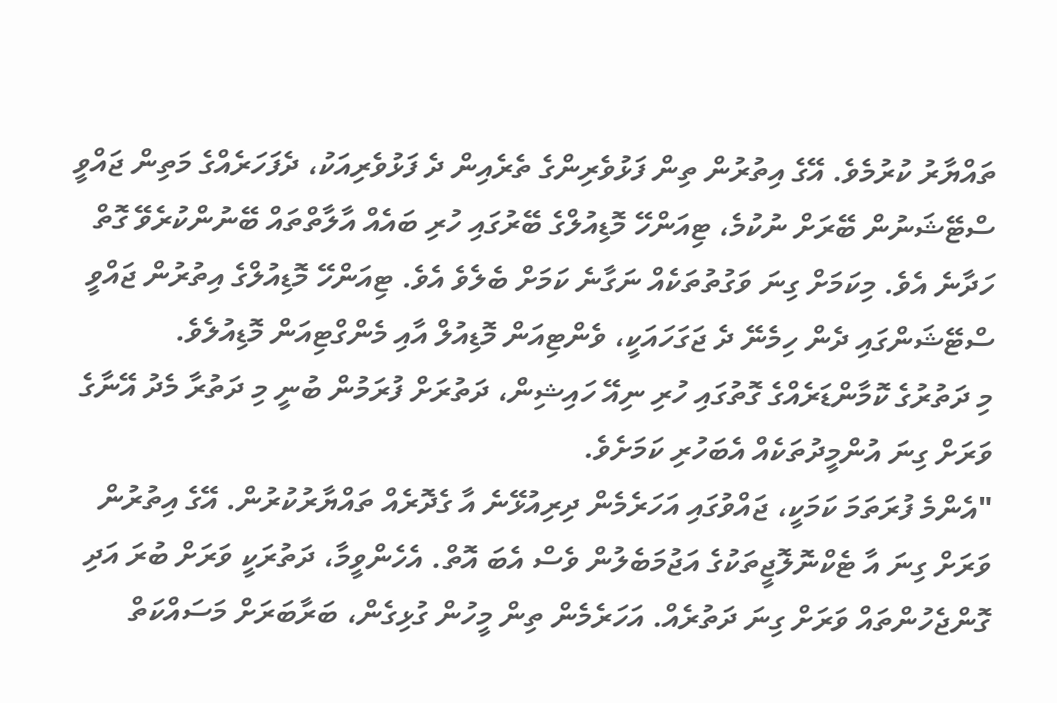ތައްޔާރު ކުރުމެވެ. އޭގެ އިތުރުން ތިން ފަޅުވެރިންގެ ތެރެއިން ދެ ފަޅުވެރިއަކު، ދެފަހަރެއްގެ މަތިން ޖައްވީ ސްޓޭޝަނުން ބޭރަށް ނުކުމެ، ޓިއަންހޭ މޮޑިއުލްގެ ބޭރުގައި ހުރި ބައެއް އާލާތްތައް ބޭނުންކުރެވޭ ގޮތް ހަދާނެ އެވެ. މިކަމަށް ގިނަ ވަގުތުތަކެއް ނަގާނެ ކަމަށް ބެލެވެ އެވެ. ޓިއަންހޭ މޮޑިއުލްގެ އިތުރުން ޖައްވީ ސްޓޭޝަންގައި ދެން ހިމެނޭ ދެ ޖަގަހައަކީ، ވެންޓިއަން މޮޑިއުލް އާއި މެންގްޓިއަން މޮޑިއުލެވެ.
މި ދަތުރުގެ ކޮމާންޑަރެއްގެ ގޮތުގައި ހުރި ނިއޭ ހައިޝިން، ދަތުރަށް ފުރަމުން ބުނީ މި ދަތުރާ މެދު އޭނާގެ ވަރަށް ގިނަ އުންމީދުތަކެއް އެބަހުރި ކަމަށެވެ.
"އެންމެ ފުރަތަމަ ކަމަކީ، ޖައްވުގައި އަހަރެމެން ދިރިއުޅޭނެ އާ ގެދޮރެއް ތައްޔާރުކުރުން. އޭގެ އިތުރުން ވަރަށް ގިނަ އާ ޓެކްނޮލޮޖީތަކުގެ އަޖުމަބެލުން ވެސް އެބަ އޮތް. އެހެންވީމާ، ދަތުރަކީ ވަރަށް ބުރަ އަދި ގޮންޖެހުންތައް ވަރަށް ގިނަ ދަތުރެއް. އަހަރެމެން ތިން މީހުން ގުޅިގެން، ބަރާބަރަށް މަސައްކަތް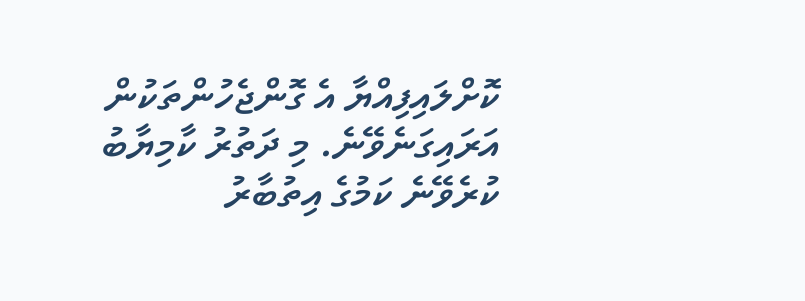ކޮށްލައިފިއްޔާ އެ ގޮންޖެހުންތަކުން އަރައިގަނެވޭނެ. މި ދަތުރު ކާމިޔާބު ކުރެވޭނެ ކަމުގެ އިތުބާރު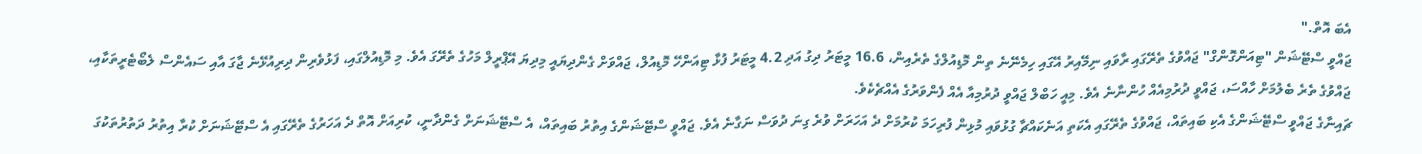އެބަ އޮތް."
ޖައްވީ ސްޓޭޝަން "ޓިއަންގޮންގް" ޖައްވުގެ ތެރޭގައި ރާވައި ނިމޭއިރު އޭގައި ހިމެނޭނެ ތިން މޮޑިއުލްގެ ތެރެއިން، 16.6 މީޓަރު ދިގު އަދި 4.2 މީޓަރު ފުޅާ ޓިއަންހޭ މޮޑިއުލް، ޖައްވަށް ގެންދިޔައީ މިދިޔަ އޭޕްރީލް މަހުގެ ތެރޭގަ އެވެ. މި މޮޑިއުލްގައި، ފަޅުވެރިން ދިރިއުޅޭނެ ޖާގަ އާއި ސައެންސް ލެބޯޓެރީތަކާއި، ޖައްވުގެ ތެރެ ބެލުމަށް ހާއްސަ، ޖައްވީ ދުރުމިއެއް ހުންނާނެ އެވެ. މިއީ ހަބްލް ޖައްވީ ދުރުމިއާ އެއް ފެންވަރުގެ އެއްޗެކެވެ.
ޗައިނާގެ ޖައްވީ ސްޓޭޝަންގެ އެކި ބައިތައް، ޖައްވުގެ ތެރޭގައި އެކަތި އަނެކައްޗާ ގުޅުވައި މުޅިން ފުރިހަމަ ކުރުމަށް ދެ އަހަރަށް ވުރެ ގިނަ ދުވަސް ނަގާނެ އެވެ. ޖައްވީ ސްޓޭޝަންގެ އިތުރު ބައިތައް، އެ ސްޓޭޝަނަށް ގެންދާނީ، ކުރިއަށް އޮތް ދެ އަހަރުގެ ތެރޭގައި އެ ސްޓޭޝަނަށް ކުރާ އިތުރު ދަތުރުތަކުގަ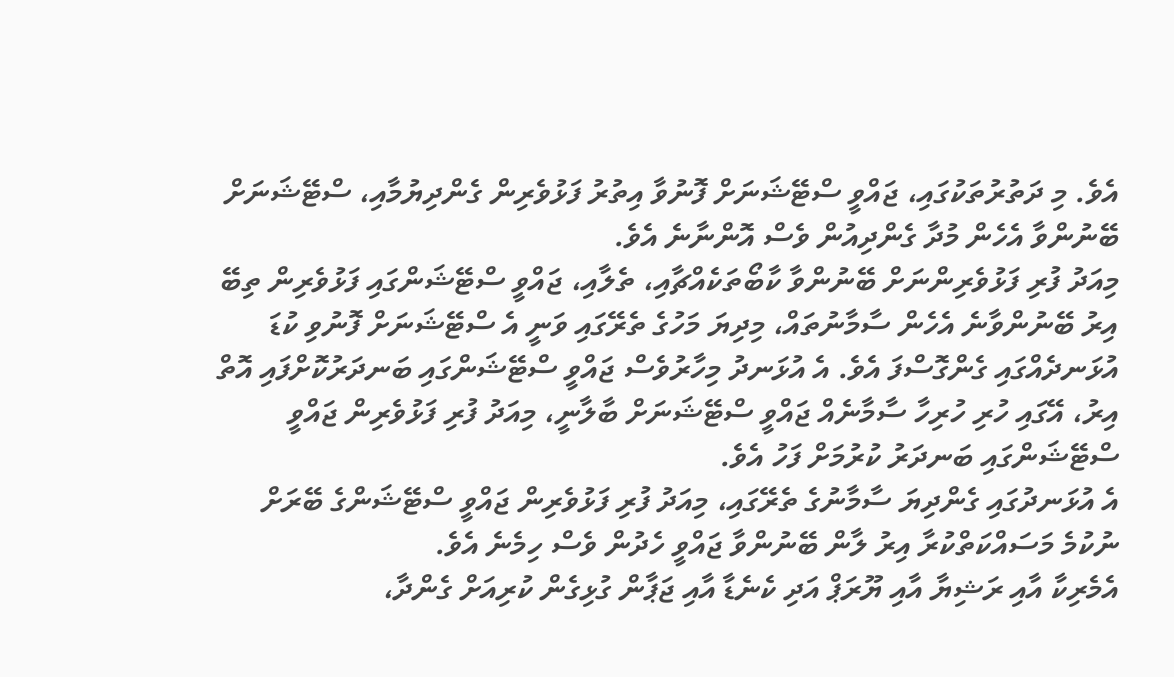އެވެ. މި ދަތުރުތަކުގައި، ޖައްވީ ސްޓޭޝަނަށް ފޮނުވާ އިތުރު ފަޅުވެރިން ގެންދިޔުމާއި، ސްޓޭޝަނަށް ބޭނުންވާ އެހެން މުދާ ގެންދިއުން ވެސް އޮންނާނެ އެވެ.
މިއަދު ފުރި ފަޅުވެރިންނަށް ބޭނުންވާ ކާބޯތަކެއްޗާއި، ތެލާއި، ޖައްވީ ސްޓޭޝަންގައި ފަޅުވެރިން ތިބޭ އިރު ބޭނުންވާނެ އެހެން ސާމާނުތައް، މިދިޔަ މަހުގެ ތެރޭގައި ވަނީ އެ ސްޓޭޝަނަށް ފޮނުވި ކުޑަ އުޅަނދެއްގައި ގެންގޮސްފަ އެވެ. އެ އުޅަނދު މިހާރުވެސް ޖައްވީ ސްޓޭޝަންގައި ބަނދަރުކޮށްފައި އޮތް އިރު، އޭގައި ހުރި ހުރިހާ ސާމާނެއް ޖައްވީ ސްޓޭޝަނަށް ބާލާނީ، މިއަދު ފުރި ފަޅުވެރިން ޖައްވީ ސްޓޭޝަންގައި ބަނދަރު ކުރުމަށް ފަހު އެވެ.
އެ އުޅަނދުގައި ގެންދިޔަ ސާމާނުގެ ތެރޭގައި، މިއަދު ފުރި ފަޅުވެރިން ޖައްވީ ސްޓޭޝަންގެ ބޭރަށް ނުކުމެ މަސައްކަތްކުރާ އިރު ލާން ބޭނުންވާ ޖައްވީ ހެދުން ވެސް ހިމެނެ އެވެ.
އެމެރިކާ އާއި ރަޝިޔާ އާއި ޔޫރަޕް އަދި ކެނެޑާ އާއި ޖަޕާން ގުޅިގެން ކުރިއަށް ގެންދާ،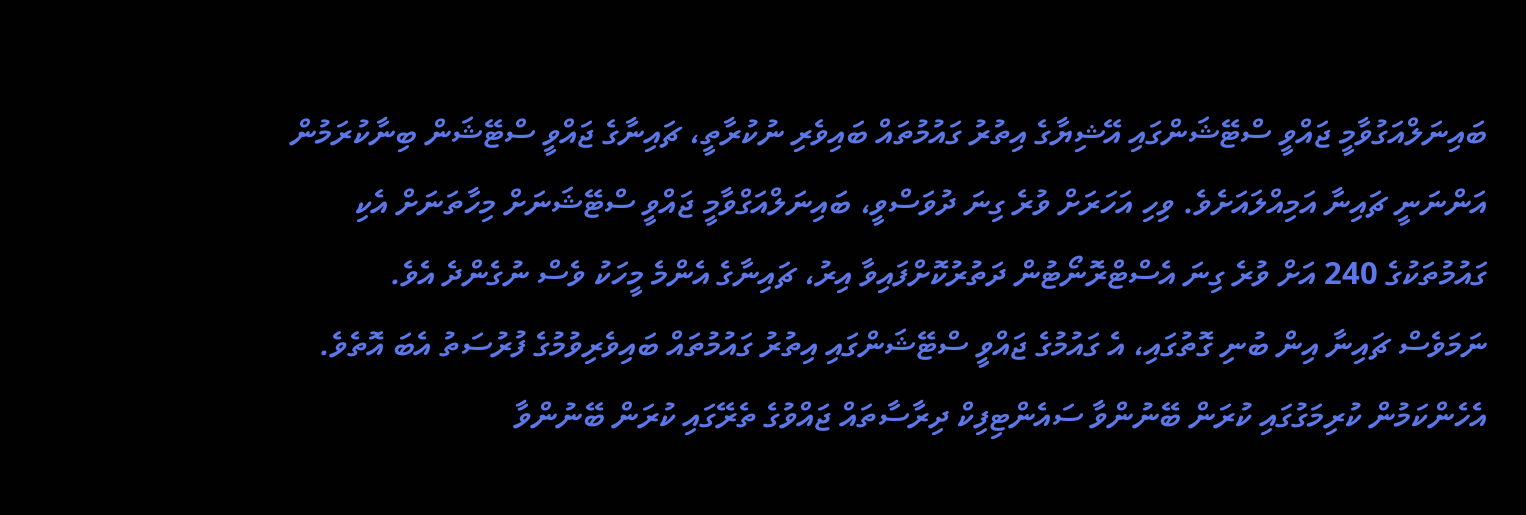ބައިނަލްއަގުވާމީ ޖައްވީ ސްޓޭޝަންގައި އޭޝިޔާގެ އިތުރު ގައުމުތައް ބައިވެރި ނުކުރާތީ، ޗައިނާގެ ޖައްވީ ސްޓޭޝަން ބިނާކުރަމުން އަންނަނީ ޗައިނާ އަމިއްލައަށެވެ. ވިހި އަހަރަށް ވުރެ ގިނަ ދުވަސްވީ، ބައިނަލްއަގްވާމީ ޖައްވީ ސްޓޭޝަނަށް މިހާތަނަށް އެކި ގައުމުތަކުގެ 240 އަށް ވުރެ ގިނަ އެސްޓްރޮނޯޓުން ދަތުރުކޮށްފައިވާ އިރު، ޗައިނާގެ އެންމެ މީހަކު ވެސް ނުގެންދެ އެވެ.
ނަމަވެސް ޗައިނާ އިން ބުނި ގޮތުގައި، އެ ގައުމުގެ ޖައްވީ ސްޓޭޝަންގައި އިތުރު ގައުމުތައް ބައިވެރިވުމުގެ ފުރުސަތު އެބަ އޮތެވެ. އެހެންކަމުން ކުރިމަގުގައި ކުރަން ބޭނުންވާ ސައެންޓިފިކް ދިރާސާތައް ޖައްވުގެ ތެރޭގައި ކުރަން ބޭނުންވާ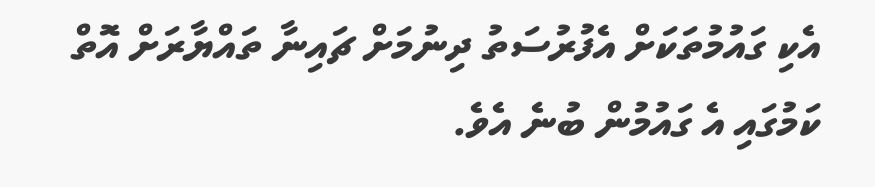އެކި ގައުމުތަކަށް އެފުރުސަތު ދިނުމަށް ޗައިނާ ތައްޔާރަށް އޮތް ކަމުގައި އެ ގައުމުން ބުނެ އެވެ.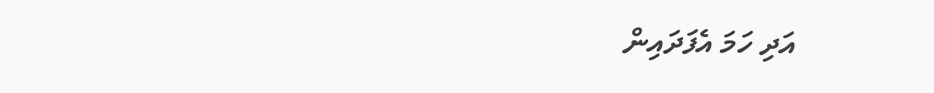އަދި ހަމަ އެފަދައިން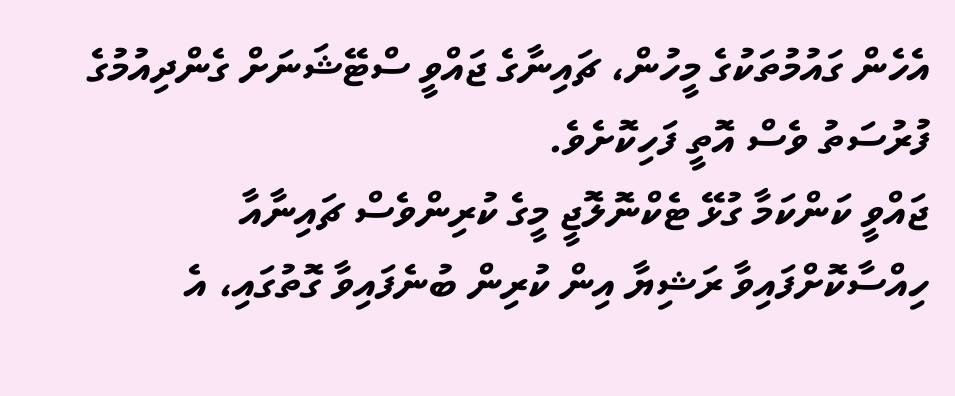އެހެން ގައުމުތަކުގެ މީހުން، ޗައިނާގެ ޖައްވީ ސްޓޭޝަނަށް ގެންދިއުމުގެ ފުރުސަތު ވެސް އޮތީ ފަހިކޮށެވެ.
ޖައްވީ ކަންކަމާ ގުޅޭ ޓެކްނޮލޮޖީ މީގެ ކުރިންވެސް ޗައިނާއާ ހިއްސާކޮށްފައިވާ ރަޝިޔާ އިން ކުރިން ބުނެފައިވާ ގޮތުގައި، އެ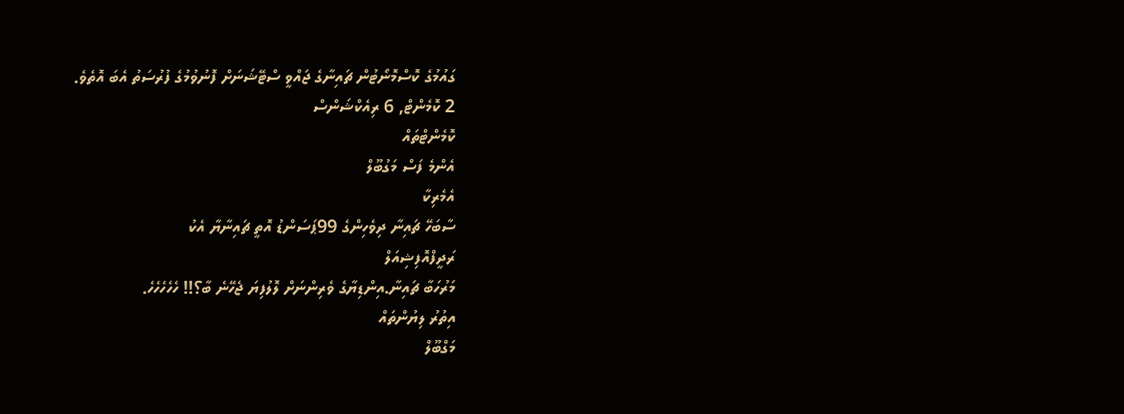ގައުމުގެ ކޮސްމޮނޯޓުން ޗައިނާގެ ޖައްވީ ސްޓޭޝަނަށް ފޮނުވުމުގެ ފުރުސަތު އެބަ އޮތެވެ.
2 ކޮމެންޓް, 6 ރިއެކްޝަންސް
ކޮމެންޓްތައް
އެންމެ ފަސް މަގުބޫލް
އެމެރިކާ
ސާބަހޭ ޗައިނާ ދިވެހިންގެ 99ޕަސަންޑު އޮތީ ޗައިނާޔާ އެކު
ރަދީފްއޮފިޝިއަލް
މަރުހަބާ ޗައިނާ.އިންޑިޔާގެ ވެރިންނަށް ލޮލުފިޔަ ޖެހޭނެ ބާ؟!! ހެހެހެހެހެ.
އިތުރު ލިޔުންތައް
މަގްބޫލް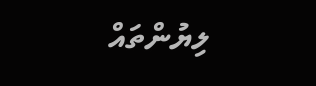ލިޔުންތައް